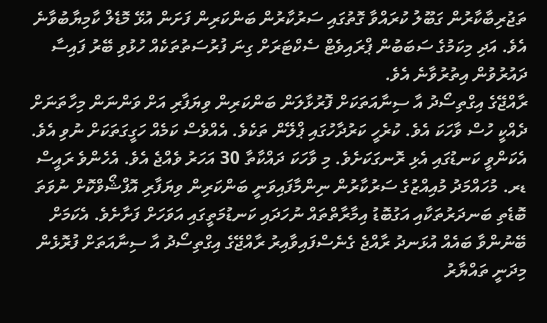ތަޖުރިބާކާރުން ގަބޫލު ކުރައްވާ ގޮތުގައި ސަރުކާރުން ބަންކަރިން ފަށަން އުޅޭ މޮޑެލް ކާމިޔާބުވާނެ އެވެ. އަދި މިކަމުގެ ސަބަބުން ޕްރައިވެޓް ސެކްޓަރަށް ގިނަ ފުރުސަތުތަކެއް ހުޅުވި ބޭރު ފައިސާ ދައުރުވުން އިތުރުވާނެ އެވެ.
ރާއްޖޭގެ އިގްތިސޯދު އާ ސިނާއަތަކަށް ފޮރުޅާލަން ބަންކަރިން ވިޔަފާރި އަށް ވަންނަން މިހާތަނަށް ދެއްކީ ހުސް ވާހަކަ އެވެ. ކުރެހީ ކަރުދާހުގައި ޕްލޭން ތަކެވެ. އެއްވެސް ކަމެއް ހަގީގަތަކަށް ނުވި އެވެ. އެކަންވީ ކަނޑުގައި އެޅި ރޮނގަކަށެވެ. މި ވާހަކަ ދައްކާތާ 30 އަހަރު ވެއްޖެ އެވެ. އެހެންވެ ރައީސް ޑރ. މުހައްމަދު މުއިއްޒުގެ ސަރުކާރުން ނިންމާފައިވަނީ ބަންކަރިން ވިޔަފާރި އޮފްޝޯވްކޮށް ނުވަތަ ބޮޑެތި ބަނދަރުތަކާއި އަގުބޮޑު އިމާރާތްތައް ނުހަދައި ކަނޑުމަތީގައި އަވަހަށް ފަށާށެވެ. އެކަމަށް ބޭނުންވާ ބައެއް އުޅަނދު ރާއްޖެ ގެނެސްފައިވާއިރު ރާއްޖޭގެ އިގްތިސޯދު އާ ސިނާއަތަށް ފުރޮޅެން މިދަނީ ތައްޔާރު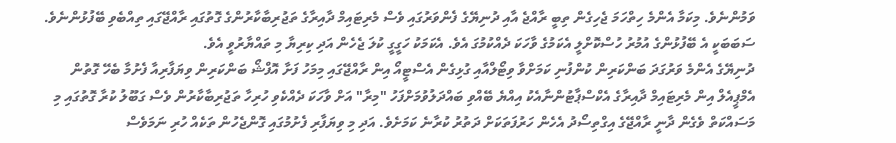ވަމުންނެވެ. މިކަމާ އެންމެ ހިތްހަމަ ޖެހިގެން ތިބީ ރާއްޖެ އާއި ދުނިޔޭގެ ފެންވަރުގައި ވެސް މެރިޓައިމް ދާއިރާގެ ތަޖުރިބާކާރުންގެ ގޮތުގައި ރާއްޖޭގައި ތިއްބެވި ބޭފުޅުންނެވެ. ސަބަބަކީ އެ ބޭފުޅުންގެ އުމުރު ހުސްކޮށްލީ އެކަމުގެ ވާހަކަ ދެއްކުމުގަ އެވެ. އެކަމަކު ހަގީގީ ކުލަ ޖެހެން އަދި ކިރިޔާ މި ތައްޔާރުވީ އެވެ.
ދުނިޔޭގެ އެންމެ ވަރުގަދަ ބަންކަރިން ކުންފުނި ކަމަށްވާ ވިޓޯލްއާއި ގުޅިގެން އެސްޓީއޯ އިން ރާއްޖޭގައި މިމަހު ފަށާ އޮފްޝޯ ބަންކަރިން ވިޔަފާރިއާ ފެށުމާ ބެހޭ ގޮތުން އެމްޕީއެލް އިން މެރިޓައިމް ދާއިރާގެ އެކްސްޕާޓުންނާއެކު އިއްޔެ ބޭއްވި ބައްދަލުވުމަށްފަހު "މިރާ" އަށް ވާހަކަ ދެއްކެވި ހުރިހާ ތަޖުރިބާކާރުން ވެސް ގަބޫލު ކުރާ ގޮތުގައި މި މަސައްކަތް ވެގެން ދާނީ ރާއްޖޭގެ އިގްތިސޯދު އެހެން ހަރުފަތަކަށް ދަތުރު ކުރާނެ ކަމަށެވެ. އަދި މި ވިޔަފާރި ފެށުމުގައި ގޮންޖެހުން ތަކެއް ހުރި ނަމަވެސް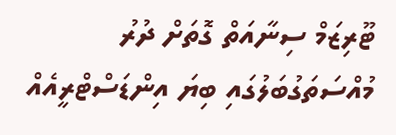ޓޫރިޒަމް ސިނާއަތް ގޮތަށް ދުރު މުއްސަތަގުބަލުގައި ބިޔަ އިންޑަސްޓްރީއެއް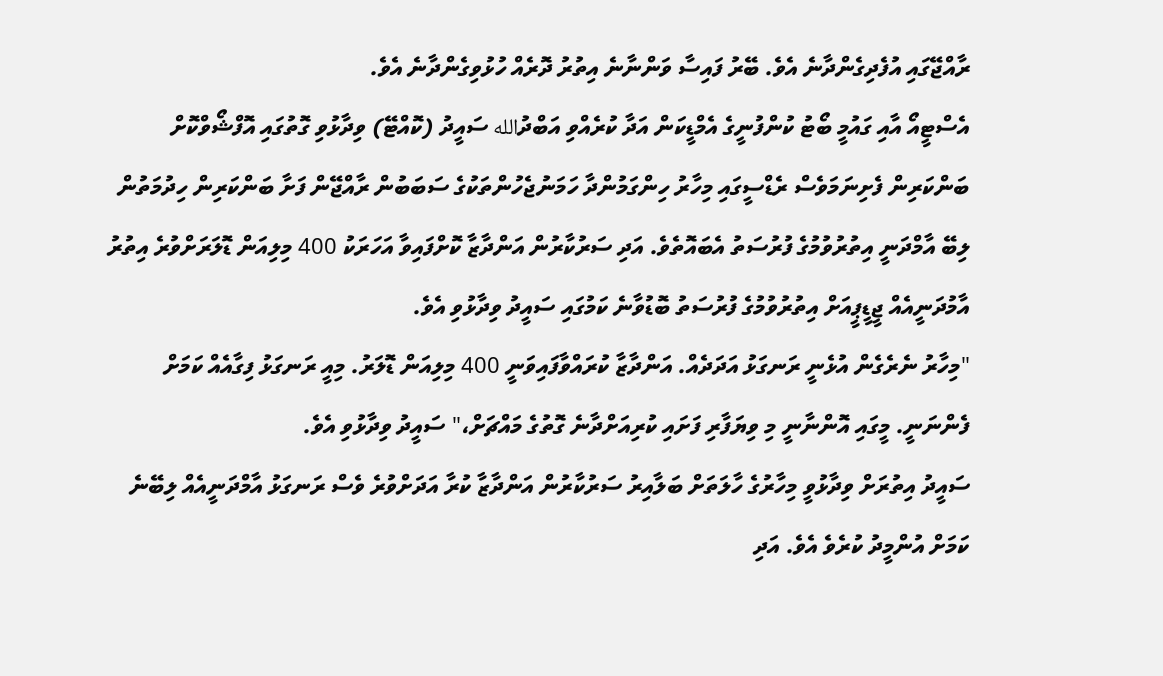ރާއްޖޭގައި އުފެދިގެންދާނެ އެވެ. ބޭރު ފައިސާ ވަންނާނެ އިތުރު ދޮރެއް ހުޅުވިގެންދާނެ އެވެ.
އެސްޓީއޯ އާއި ގައުމީ ބޯޓު ކުންފުނީގެ އެމްޑީކަން އަދާ ކުރެއްވި އަބްދުالله ސައީދު (ކޮއްޓޭ) ވިދާޅުވި ގޮތުގައި އޮފްޝޯވްކޮށް ބަންކަރިން ފެށިނަމަވެސް ރެޑްސީގައި މިހާރު ހިންގަމުންދާ ހަމަނުޖެހުންތަކުގެ ސަބަބުން ރާއްޖޭން ފަށާ ބަންކަރިން ހިދުމަތުން ލިބޭ އާމްދަނީ އިތުރުވުމުގެ ފުރުސަތު އެބައޮތެވެ. އަދި ސަރުކާރުން އަންދާޒާ ކޮށްފައިވާ އަހަރަކު 400 މިލިއަން ޑޮލަރަށްވުރެ އިތުރު އާމުދަނީއެއް ޖީޑީޕީއަށް އިތުރުވުމުގެ ފުރުސަތު ބޮޑުވާނެ ކަމުގައި ސައީދު ވިދާޅުވި އެވެ.
"މިހާރު ނެރެގެން އުޅެނީ ރަނގަޅު އަދަދެއް. އަންދާޒާ ކުރައްވާފައިވަނީ 400 މިލިއަން ޑޮލަރު. މިއީ ރަނގަޅު ފިގާއެއް ކަމަށް ފެންނަނީ. މީގައި އޮންނާނީ މި ވިޔަފާރި ފަށައި ކުރިއަށްދާނެ ގޮތުގެ މައްޗަށް،" ސައީދު ވިދާޅުވި އެވެ.
ސައީދު އިތުރަށް ވިދާޅުވީ މިހާރުގެ ހާލަތަށް ބަލާއިރު ސަރުކާރުން އަންދާޒާ ކުރާ އަދަށްވުރެ ވެސް ރަނގަޅު އާމްދަނީއެއް ލިބޭނެ ކަމަށް އުންމީދު ކުރެވެ އެވެ. އަދި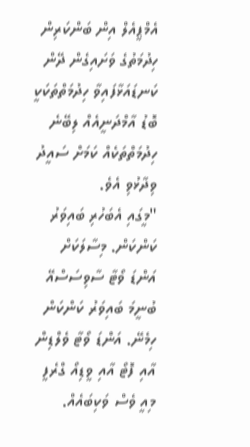އެމްޕީއެލް އިން ބަންކަރިން ހިދުމަތުގެ ވަށައިގެން ދޭން ކަނޑައަޅާފައިވާ ހިދުމަތްތަކަކީ ބޮޑު އާމްދަނީއެއް ލިބޭނެ ހިދުމަތްތަކެއް ކަމަށް ސައީދު ވިދާޅުވި އެވެ.
"މީގައި އެބަހުރި ބައިވަރު ކަންކަން. މިސާލަކަށް އަންޑަ ވޯޓާ ސާވިސަސްއޭ ބުނީމަ ބައިވަރު ކަންކަން ހިމެނޭ. އަންޑަ ވޯޓާ ވެލްޑިން އާއި ފޮޓޯ އާއި ވީޑިއޯ ގްރެފީ މިއީ ވެސް ވަކިބައެއް.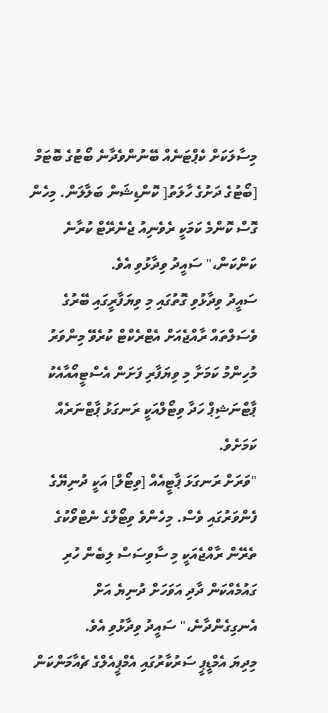މިސާލަކަށް ކެޕްޓަނެއް ބޭނުންވެދާނެ ބޯޓުގެ ބޮޓަމް [ބޯޓުގެ ދަށުގެ ހާލަތު[ ކޮންޑިޝަން ބަލާލަން. މިހެން ގޮސް ކޮންމެ ކަމަކީ ރެވެނިއު ޖެނެރޭޓް ކުރާނެ ކަންކަން،" ސައީދު ވިދާޅުވި އެވެ.
ސައީދު ވިދާޅުވި ގޮތުގައި މި ވިޔަފާރީގައި ބޭރުގެ ވެސަލްތައް ރާއްޖެއަށް އެޓްރެކްޓް ކުރެވޭ މިންވަރު މުހިންމު ކަމަށާ މި ވިޔަފާރި ފަށަން އެސްޓީއޯއާއެކު ޕާޓްނަޝިޕް ހަދާ ވިޓޯލްއަކީ ރަނގަޅު ޕާޓްނަރެއް ކަމަށެވެ.
"ވަރަށް ރަނގަޅަ ޕާޓީއެއް [ވިޓޯލް] އަކީ ދުނިޔޭގެ ފެންވަރުގައި ވެސް. މިހެންވެ ވިޓޯލްގެ ނެޓްވޯކުގެ ތެރޭން ރާއްޖެއަކީ މި ސާވިސަސް ލިބެން ހުރި ގައުމެއްކަން ދާދި އަވަހަށް ދުނިޔެ އަށް އެނގިގެންދާނެ،" ސައީދު ވިދާޅުވި އެވެ.
މިދިޔަ އެމްޑީޕީ ސަރުކާރުގައި އެމްޕީއެލްގެ ޗެއާމަންކަން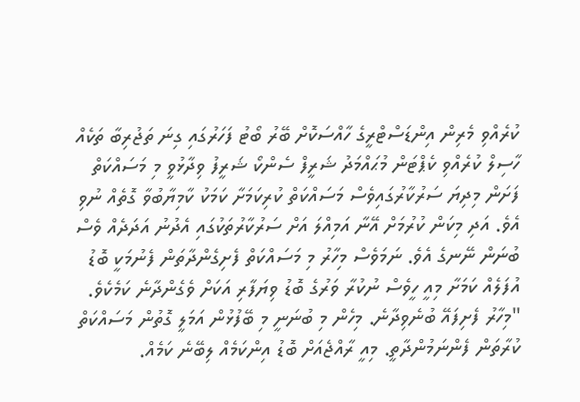ކުރެއްވި މެރިން އިންޑަސްޓްރީގެ ހާއްސަކޮށް ބޭރު ބޯޓު ފަހަރުގައި ގިނަ ތަޖުރިބާ ތަކެއް ހާސިލް ކުރެއްވި ކެޕްޓަން މުޙައްމަދު ޝަރީފް ސެންކޯ ޝަރީފު ވިދާޅުވީ މި މަސައްކަތް ފަށަން މިދިޔަ ސަރުކާރުގައިވެސް މަސައްކަތް ކުރިކަމަށާ ކަމަކު ކާމިޔާބުވާ ގޮތެއް ނުވި އެވެ. އަދި މިކަން ކުރުމަށް އޭނާ އަމިއްލަ އަށް ސަރުކާރުތަކުގައި އެދުނު އަދަދެއް ވެސް ބުނަން ނޭނގެ އެވެ. ނަމަވެސް މިހާރު މި މަސައްކަތް ފެށިގެންދާތަން ފެނުމަކީ ބޮޑު އުފަލެއް ކަމަށާ މިއީ ހީވެސް ނުކުރާ ވަރުގެ ބޮޑު ވިޔަފާރި އަކަށް ވެގެންދާނެ ކަމެކެވެ.
"މިހާރު ފެށިފައޭ ބުނެވިދާނެ. މިހެން މި ބުނަނީ މި ބޭފުޅުން އަމަލީ ގޮތުން މަސައްކަތް ކުރާތަން ފެންނަމުންދާތީ. މިއީ ރާއްޖެއަށް ބޮޑު އިންކަމެއް ލިބޭނެ ކަމެއް.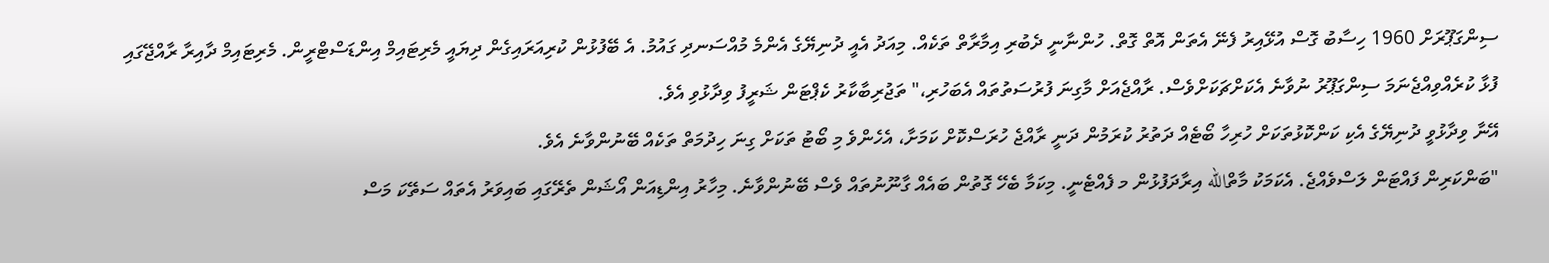ސިންގަޕޫރަށް 1960 ހިސާބު ގޮސް އުޅޭއިރު ފެނޭ އެތަން އޮތް ގޮތް. ހުންނާނީ ދެބުރި އިމާރާތް ތަކެއް. މިއަދު އެއީ ދުނިޔޭގެ އެންމެ މުއްސަނދި ގައުމު. އެ ބޭފުޅުން ކުރިއަރައިގެން ދިޔައީ މެރިޓައިމް އިންޑަސްޓްރީން. މެރިޓައިމް ދާއިރާ ރާއްޖޭގައި ފުޅާ ކުރެއްވިއްޖެނަމަ ސިންގަޕޫރު ނުވާނެ އެކަށްޗަކަށްވެސް. ރާއްޖެއަށް މާގިނަ ފުރުސަތުތައް އެބަހުރި،" ތަޖުރިބާކާރު ކެޕްޓަން ޝަރީފު ވިދާޅުވި އެވެ.
އޭނާ ވިދާޅުވީ ދުނިޔޭގެ އެކި ކަންކޮޅުތަކަށް ހުރިހާ ބޯޓެއް ދަތުރު ކުރަމުން ދަނީ ރާއްޖެ ހުރަސްކޮށް ކަމަށާ، އެހެންވެ މި ބޯޓު ތަކަށް ގިނަ ހިދުމަތް ތަކެއް ބޭނުންވާނެ އެވެ.
"ބަންކަރިން ފައްޓަން ލަސްވެއްޖެ. އެކަމަކު މާތްالله އިރާދަފުޅުން މ ފެއްޓެނީ. މިކަމާ ބެހޭ ގޮތުން ބައެއް ގާނޫނުތައް ވެސް ބޭނުންވާނެ. މިހާރު އިންޑިއަން އޯޝަން ތެރޭގައި ބައިވަރު އެތައް ސަތޭކަ މަސް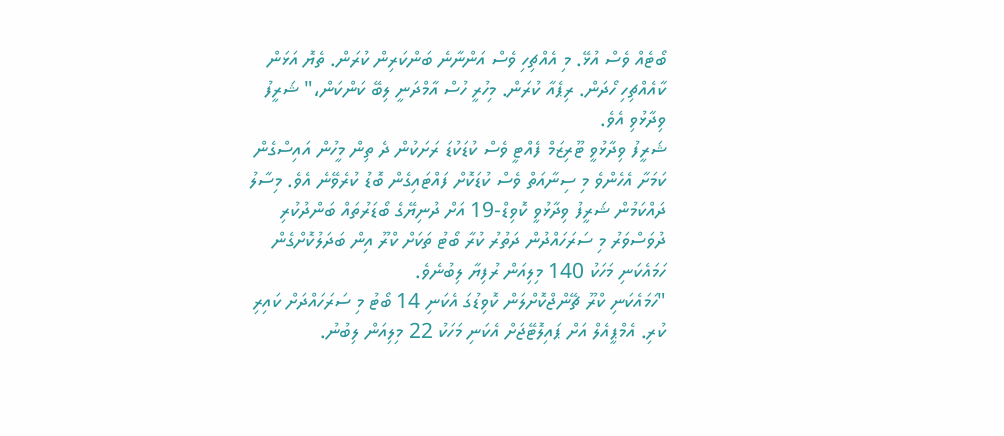ބޯޓެއް ވެސް އުޅޭ. މި އެއްޗިހި ވެސް އަންނާނެ ބަންކަރިން ކުރަން. ތެޔޮ އަޅަން ކާއެއްޗިހި ހޯދަން. ރިޕެއާ ކުރަން. މިހުރީ ހުސް އާމްދަނީ ލިބޭ ކަންކަން،" ޝަރީފު ވިދާޅުވި އެވެ.
ޝަރީފު ވިދާޅުވީ ޓޫރިޒަމް ފެއްޓީ ވެސް ކުޑަކުޑަ ރަށަކުން ދެ ތިން މީހުން އައިސްގެން ކަމަށާ އެހެންވެ މި ސިނާއަތް ވެސް ކުޑަކޮށް ފައްޓައިގެން ބޮޑު ކުރެވޭނެ އެވެ. މިސާލު ދައްކަމުން ޝަރީފު ވިދާޅުވީ ކޮވިޑް-19 އަށް ދުނިޔޭގެ ބޯޑަރުތައް ބަންދުކުރި ދުވަސްވަރު މި ސަރަހައްދުން ދަތުރު ކުރާ ބޯޓު ތަކަށް ކްރޫ އިން ބަދަލުކޮށްގެން ހަމައެކަނި މަހަކު 140 މިލިއަން ރުފިޔާ ލިބުނެވެ.
"ހަމައެކަނި ކްރޫ ޗޭންޖްކޮށްލަން ކޮވިޑުގަ އެކަނި 14 ބޯޓު މި ސަރަހައްދަށް ކައިރި ކުރި. އެމްޕީއެލް އަށް ޕައިލޮޓޭޖަށް އެކަނި މަހަކު 22 މިލިއަން ލިބުނު.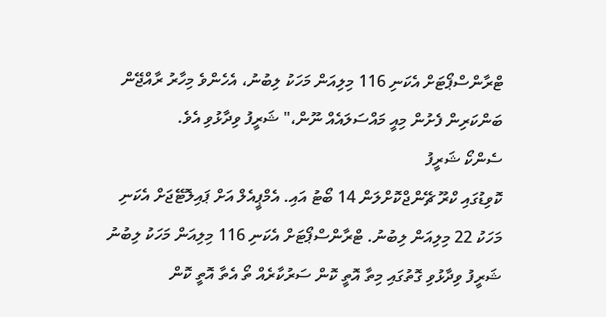ޓްރާންސްޕޯޓަށް އެކަނި 116 މިލިއަން މަހަކު ލިބުނު، އެހެންވެ މިހާރު ރާއްޖޭން ބަންކަރިން ފެށުން މިއީ މައްސަލައެއް ނޫން،" ޝަރީފު ވިދާޅުވި އެވެ.
ސެންކޯ ޝަރީފު
ކޮވިޑުގައި ކްރޫ ޗޭންޖްކޮށްލަން 14 ބޯޓު އައި. އެމްޕީއެލް އަށް ޕައިލޮޓޭޖަށް އެކަނި މަހަކު 22 މިލިއަން ލިބުނު. ޓްރާންސްޕޯޓަށް އެކަނި 116 މިލިއަން މަހަކު ލިބުނު
ޝަރީފު ވިދާޅުވި ގޮތުގައި މިތާ އޮތީ ކޮން ސަރުކާރެއް ތޯ އެތާ އޮތީ ކޮން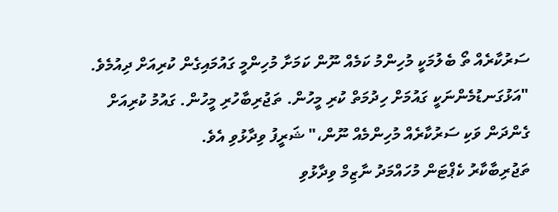ސަރުކާރެއް ތޯ ބެލުމަކީ މުހިންމު ކަމެއް ނޫން ކަމަށާ މުހިންމީ ގައުމައިގެން ކުރިއަށް ދިއުމެވެ.
"އަޅުގަނޑުމެންނަކީ ގައުމަށް ހިދުމަތް ކުރި މީހުން. ތަޖުރިބާހުރި މީހުން. ގައުމު ކުރިއަށް ގެންދަން ވަކި ސަރުކާރެއް މުހިންމެއް ނޫން،" ޝަރީފު ވިދާޅުވި އެވެ.
ތަޖުރިބާކާރު ކެޕްޓަން މުހައްމަދު ނާޒިމް ވިދާޅުވި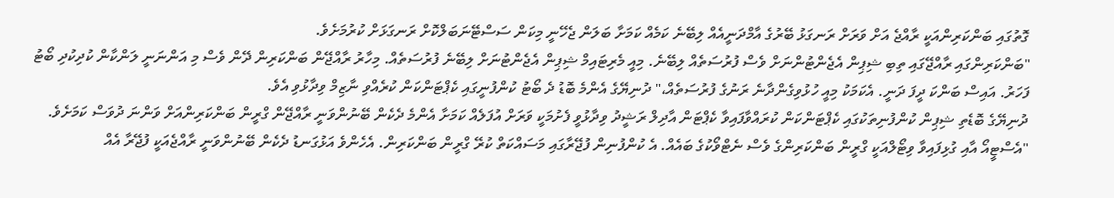ގޮތުގައި ބަންކަރިންއަކީ ރާއްޖެ އަށް ވަރަށް ރަނގަޅު ބޭރުގެ އާމްދަނީއެއް ލިބޭނެ ކަމެއް ކަމަށާ ބަލަން ޖެހޭނީ މިކަން ސަސްޓޭނަބަލްކޮށް ރަނގަޅަށް ކުރުމަށެވެ.
"ބަންކަރިންގައި ރާއްޖޭގައި ތިބި ޝިޕިން އެޖެންޓުންނަށް ވެސް ފުރުސަތެއް ލިބޭނެ. މިއީ މެރިޓައިމް ޝިޕިން އެޖެންޓުނަށް ލިބޭނެ ފުރުސަތެއް. މިހާރު ރާއްޖޭން ބަންކަރިން ދޭން ވެސް މި އަންނަނީ ލަންކާން ކުދިކުދި ބޯޓު ފަހަރު. އައިސް ބަންކަ ދީފަ ދަނީ. އެކަމަކު މިއީ ހުޅުވިގެންދާނެ ރަނުގެ ފުރުސަތެއް،" ދުނިޔޭގެ އެންމެ ބޮޑު ދެ ބޯޓު ކުންފުނީގައި ކެޕްޓަންކަން ކުރެއްވި ނާޒިމް ވިދާޅުވި އެވެ.
ދުނިޔޭގެ ބޮޑެތި ޝިޕިން ކުންފުނިތަކުގައި ކެޕްޓަންކަން ކުރައްވާފައިވާ ކެޕްޓަން އާދިލް ރަޝީދު ވިދާޅުވީ ފެށުމަކީ ވަރަށް އުފަލެއް ކަމަށާ އެންމެ ދެކެން ބޭނުންވަނީ ރާއްޖޭން ގްރީން ބަންކަރިންއަށް ވަންނަ ދުވަސް ކަމަށެވެ.
"އެސްޓީއޯ އާއި ގުޅިފައިވާ ވިޓޯލްއަކީ ގްރީން ބަންކަރިންގެ ވެސް ނެޓްވޯކުގެ ބައެއް. އެ ކުންފުނިން ފުޖޭރާގައި މަސައްކަތް ކުރޭ ގްރީން ބަންކަރިން. އެހެންވެ އަޅުގަނޑު ދެކެން ބޭނުންވަނީ ރާއްޖެއަކީ ފުޖޭރާ އެއް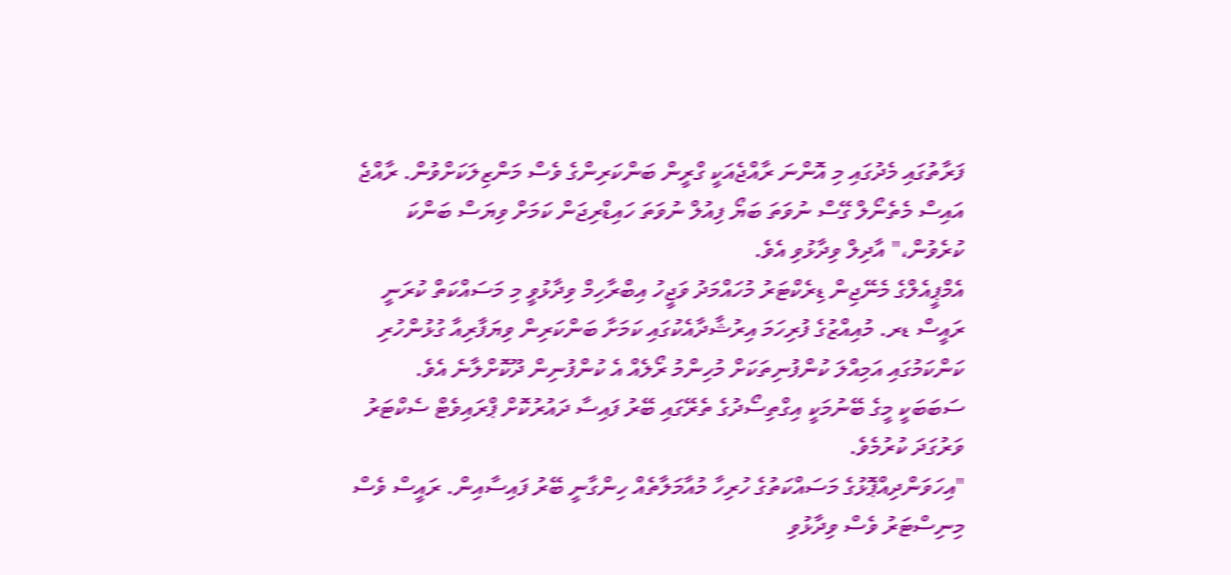ފަރާތުގައި މެދުގައި މި އޮންނަ ރާއްޖެއަކީ ގްރީން ބަންކަރިންގެ ވެސް މަންޒިލަކަށްވުން. ރާއްޖެ އައިސް މެތެނޯލް ގޭސް ނުވަތަ ބަޔޯ ފިއުލް ނުވަތަ ހައިޑްރިޖަން ކަމަށް ވިޔަސް ބަންކަ ކުރެވުން،" އާދިލް ވިދާޅުވި އެވެ.
އެމްޕީއެލްގެ މެނޭޖިން ޑިރެކްޓަރު މުހައްމަދު ވަޖީހު އިބްރާހިމް ވިދާޅުވީ މި މަސައްކަތް ކުރަނީ ރައީސް ޑރ. މުއިއްޒުގެ ފުރިހަމަ އިރުޝާދާއެކުގައި ކަމަށާ ބަންކަރިން ވިޔަފާރިއާ ގުޅުންހުރި ކަންކަމުގައި އަމިއްލަ ކުންފުނިތަކަށް މުހިންމު ރޯލެއް އެ ކުންފުނިން ދޫކޮށްލާނެ އެވެ. ސަބަބަކީ މީގެ ބޭނުމަކީ އިގްތިސޯދުގެ ތެރޭގައި ބޭރު ފައިސާ ދައުރުކޮށް ޕްރައިވެޓް ސެކްޓަރު ވަރުގަދަ ކުރުމެވެ.
"އިހަވަންދިއްޕޮޅުގެ މަސައްކަތުގެ ހުރިހާ މުއާމަލާތެއް ހިންގާނީ ބޭރު ފައިސާއިން. ރައީސް ވެސް މިނިސްޓަރު ވެސް ވިދާޅުވި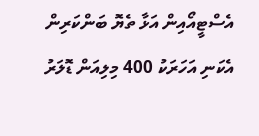އެސްޓީއޯއިން އަޅާ ތެޔޮ ބަންކަރިން އެކަނި އަހަރަކު 400 މިލިއަން ޑޮލަރު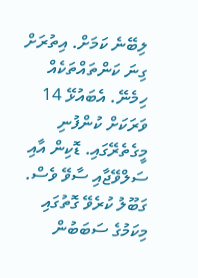ލިބޭނެ ކަމަށް. އިތުރަށް ގިނަ ކަންތައްތަކެއް ހިމެނޭ. އެބައުޅޭ 14 ވަރަކަށް ކުންފުނި މީގެތެރޭގައި. ޑޮކިން އާއި ސަލްވޭޖާއި ސާވޭ ވެސް. ގަބޫލު ކުރެވޭ ގޮތުގައި މިކަމުގެ ސަބަބުން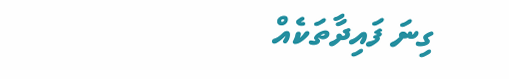ގިނަ ފައިދާތަކެއް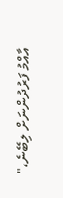އާއްމު ފަރުދުންނަށް ލިބޭނެ،"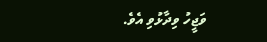ވަޖީހު ވިދާޅުވި އެވެ.